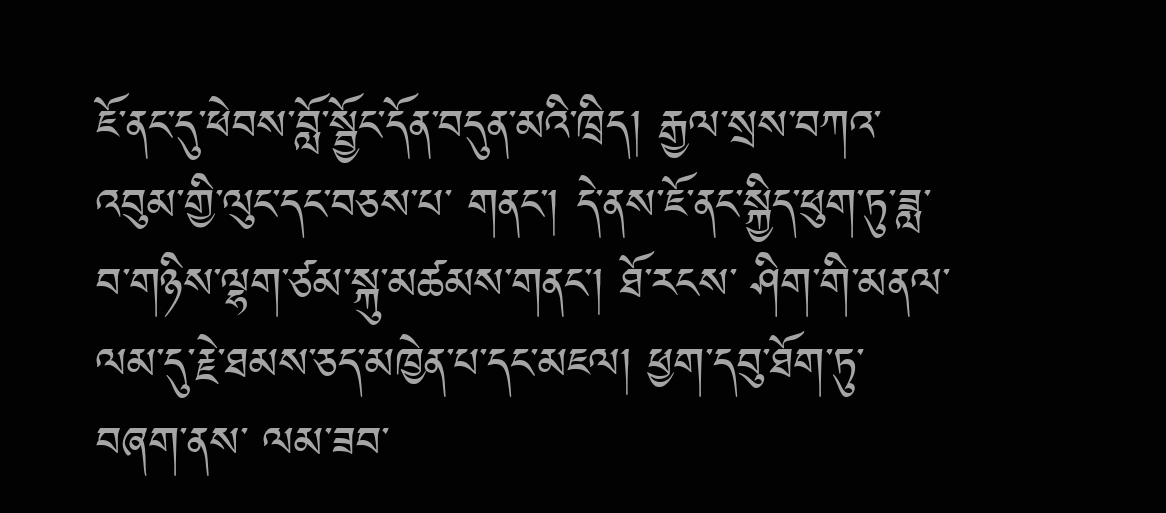ཇོ་ནང་དུ་ཕེབས་བློ་སྦྱོང་དོན་བདུན་མའི་ཁྲིད། རྒྱལ་སྲས་བཀའ་འབུམ་གྱི་ལུང་དང་བཅས་པ་ གནང་། དེ་ནས་ཇོ་ནང་སྐྱིད་ཕུག་ཏུ་ཟླ་བ་གཉིས་ལྷག་ཙམ་སྐུ་མཚམས་གནང་། ཐོ་རངས་ ཤིག་གི་མནལ་ལམ་དུ་རྗེ་ཐམས་ཅད་མཁྱེན་པ་དང་མཇལ། ཕྱག་དབུ་ཐོག་ཏུ་བཞག་ནས་ ལམ་ཟབ་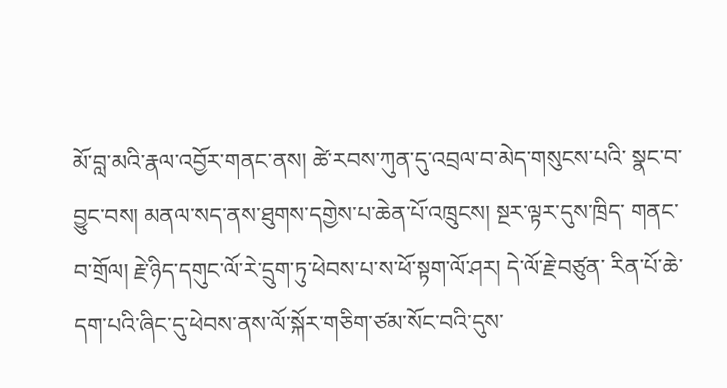མོ་བླ་མའི་རྣལ་འབྱོར་གནང་ནས། ཚེ་རབས་ཀུན་དུ་འབྲལ་བ་མེད་གསུངས་པའི་ སྣང་བ་བྱུང་བས། མནལ་སད་ནས་ཐུགས་དགྱེས་པ་ཆེན་པོ་འཁྲུངས། སྔར་ལྟར་དུས་ཁྲིད་ གནང་བ་གྲོལ། རྗེ་ཉིད་དགུང་ལོ་རེ་དྲུག་ཏུ་ཕེབས་པ་ས་ཕོ་སྟག་ལོ་ཤར། དེ་ལོ་རྗེ་བཙུན་ རིན་པོ་ཆེ་དག་པའི་ཞིང་དུ་ཕེབས་ནས་ལོ་སྐོར་གཅིག་ཙམ་སོང་བའི་དུས་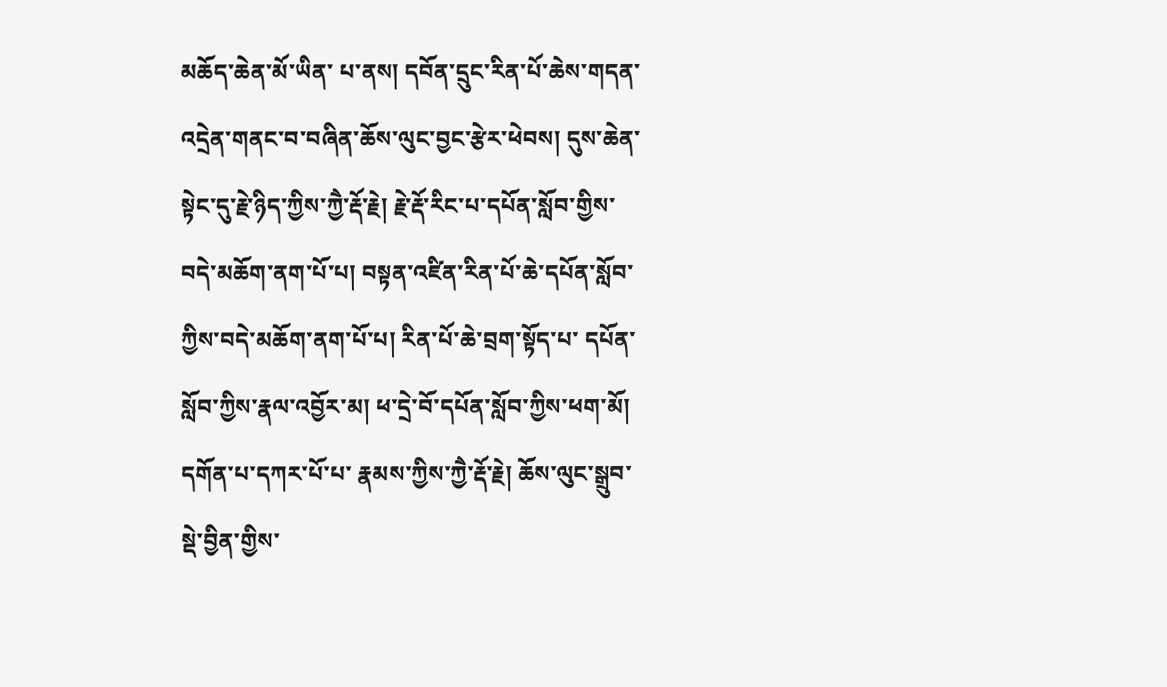མཆོད་ཆེན་མོ་ཡིན་ པ་ནས། དབོན་དྲུང་རིན་པོ་ཆེས་གདན་འདྲེན་གནང་བ་བཞིན་ཆོས་ལུང་བྱང་རྩེར་ཕེབས། དུས་ཆེན་སྟེང་དུ་རྗེ་ཉིད་ཀྱིས་ཀྱཻ་རྡོ་རྗེ། རྗེ་རྡོ་རིང་པ་དཔོན་སློབ་གྱིས་བདེ་མཆོག་ནག་པོ་པ། བསྟན་འཛིན་རིན་པོ་ཆེ་དཔོན་སློབ་ཀྱིས་བདེ་མཆོག་ནག་པོ་པ། རིན་པོ་ཆེ་བྲག་སྟོད་པ་ དཔོན་སློབ་ཀྱིས་རྣལ་འབྱོར་མ། ཕ་དྲེ་བོ་དཔོན་སློབ་ཀྱིས་ཕག་མོ། དགོན་པ་དཀར་པོ་པ་ རྣམས་ཀྱིས་ཀྱཻ་རྡོ་རྗེ། ཆོས་ལུང་སྒྲུབ་སྡེ་བྱིན་གྱིས་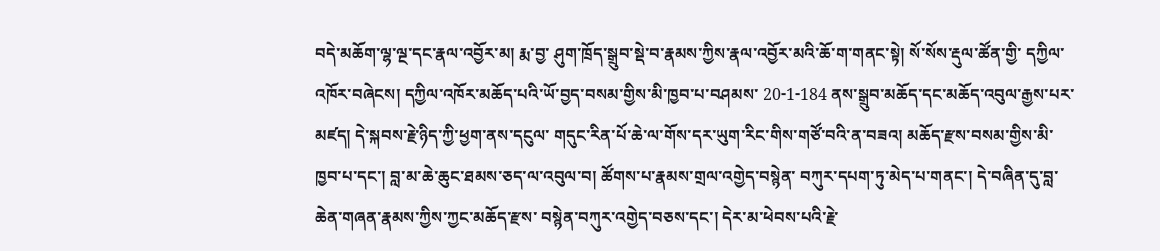བདེ་མཆོག་ལྷ་ལྔ་དང་རྣལ་འབྱོར་མ། རྨ་བྱ་ ཤུག་ཁྲོད་སྒྲུབ་སྡེ་བ་རྣམས་ཀྱིས་རྣལ་འབྱོར་མའི་ཆོ་ག་གནང་སྟེ། སོ་སོས་རྡུལ་ཚོན་གྱི་ དཀྱིལ་འཁོར་བཞེངས། དཀྱིལ་འཁོར་མཆོད་པའི་ཡོ་བྱད་བསམ་གྱིས་མི་ཁྱབ་པ་བཤམས་ 20-1-184 ནས་སྒྲུབ་མཆོད་དང་མཆོད་འབུལ་རྒྱས་པར་མཛད། དེ་སྐབས་རྗེ་ཉིད་ཀྱི་ཕྱག་ནས་དངུལ་ གདུང་རིན་པོ་ཆེ་ལ་གོས་དར་ཡུག་རིང་གིས་གཙོ་བའི་ན་བཟའ། མཆོད་རྫས་བསམ་གྱིས་མི་ ཁྱབ་པ་དང་། བླ་མ་ཆེ་ཆུང་ཐམས་ཅད་ལ་འབུལ་བ། ཚོགས་པ་རྣམས་གྲལ་འགྱེད་བསྙེན་ བཀུར་དཔག་ཏུ་མེད་པ་གནང་། དེ་བཞིན་དུ་བླ་ཆེན་གཞན་རྣམས་ཀྱིས་ཀྱང་མཆོད་རྫས་ བསྙེན་བཀུར་འགྱེད་བཅས་དང་། དེར་མ་ཕེབས་པའི་རྗེ་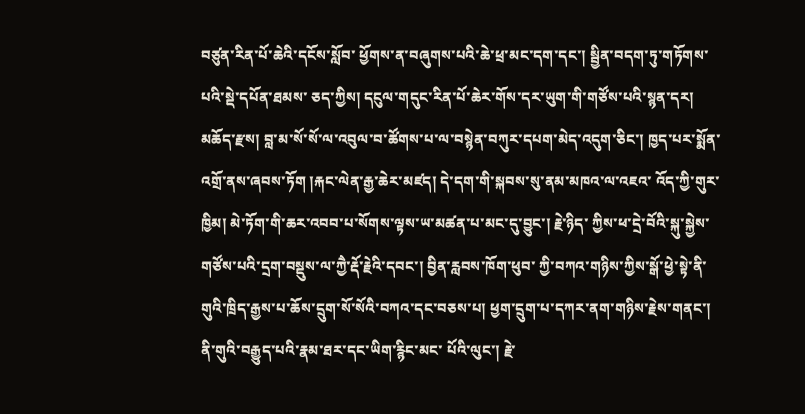བཙུན་རིན་པོ་ཆེའི་དངོས་སློབ་ ཕྱོགས་ན་བཞུགས་པའི་ཆེ་ཕྲ་མང་དག་དང་། སྦྱིན་བདག་ཏུ་གཏོགས་པའི་སྡེ་དཔོན་ཐམས་ ཅད་ཀྱིས། དངུལ་གདུང་རིན་པོ་ཆེར་གོས་དར་ཡུག་གི་གཙོས་པའི་སྙན་དར། མཆོད་རྫས། བླ་མ་སོ་སོ་ལ་འབུལ་བ་ཚོགས་པ་ལ་བསྙེན་བཀུར་དཔག་མེད་འདུག་ཅིང་། ཁྱད་པར་སྨོན་ འགྲོ་ནས་ཞབས་ཏོག །རྐང་ལེན་རྒྱ་ཆེར་མཛད། དེ་དག་གི་སྐབས་སུ་ནམ་མཁའ་ལ་འཇའ་ འོད་ཀྱི་གུར་ཁྱིམ། མེ་ཏོག་གི་ཆར་འབབ་པ་སོགས་ལྟས་ཡ་མཚན་པ་མང་དུ་བྱུང་། རྗེ་ཉིད་ ཀྱིས་ཕ་དྲེ་བོའི་སྐུ་སྐྱེས་གཙོས་པའི་དྲག་བསྡུས་ལ་ཀྱཻ་རྡོ་རྗེའི་དབང་། བྱིན་རླབས་ཁོག་ཕུབ་ ཀྱི་བཀའ་གཉིས་ཀྱིས་སྒོ་ཕྱེ་སྟེ་ནི་གུའི་ཁྲིད་རྒྱས་པ་ཆོས་དྲུག་སོ་སོའི་བཀའ་དང་བཅས་པ། ཕྱག་དྲུག་པ་དཀར་ནག་གཉིས་རྗེས་གནང་། ནི་གུའི་བརྒྱུད་པའི་རྣམ་ཐར་དང་ཡིག་རྙིང་མང་ པོའི་ལུང་། རྗེ་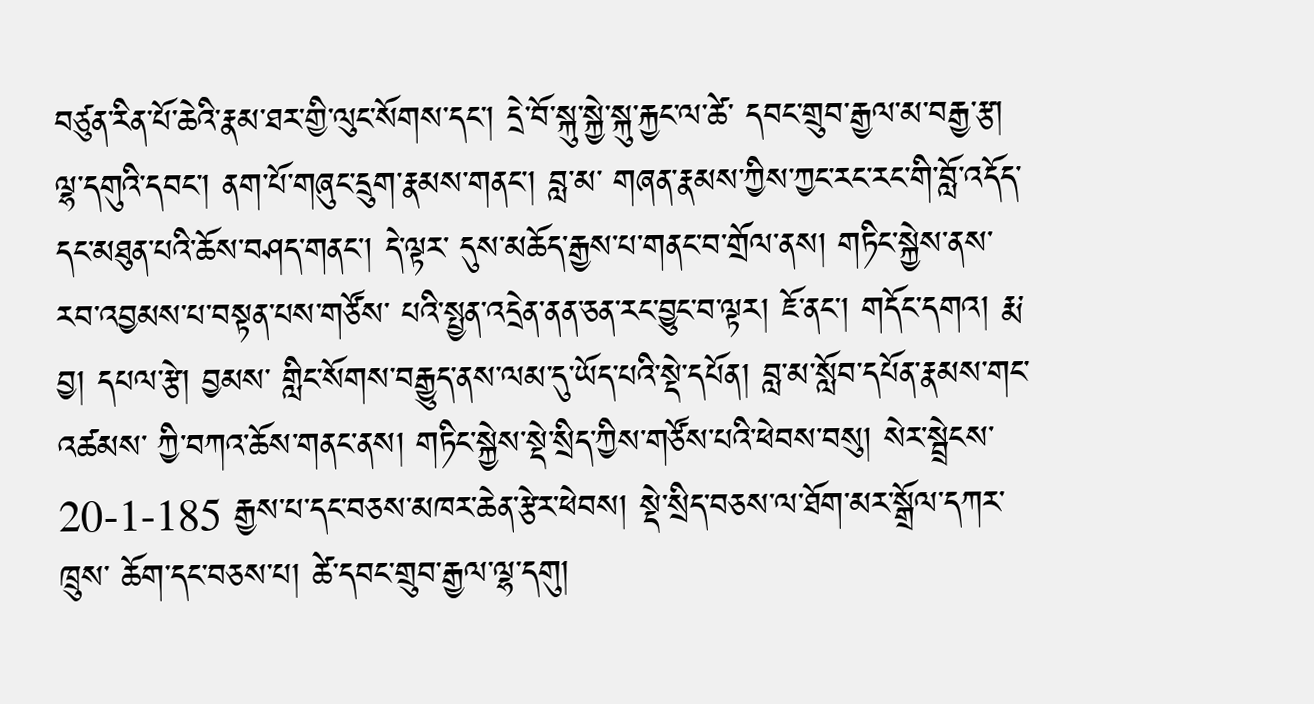བཙུན་རིན་པོ་ཆེའི་རྣམ་ཐར་གྱི་ལུང་སོགས་དང་། དྲེ་བོ་སྐུ་སྐྱེ་སྐུ་རྐྱང་ལ་ཚེ་ དབང་གྲུབ་རྒྱལ་མ་བརྒྱ་རྩ། ལྷ་དགུའི་དབང་། ནག་པོ་གཞུང་དྲུག་རྣམས་གནང་། བླ་མ་ གཞན་རྣམས་ཀྱིས་ཀྱང་རང་རང་གི་བློ་འདོད་དང་མཐུན་པའི་ཆོས་བཤད་གནང་། དེ་ལྟར་ དུས་མཆོད་རྒྱས་པ་གནང་བ་གྲོལ་ནས། གཏིང་སྐྱེས་ནས་རབ་འབྱམས་པ་བསྟན་པས་གཙོས་ པའི་སྤྱན་འདྲེན་ནན་ཅན་རང་བྱུང་བ་ལྟར། ཇོ་ནང་། གདོང་དགའ། རྨ་བྱ། དཔལ་རྩེ། བྱམས་ གླིང་སོགས་བརྒྱུད་ནས་ལམ་དུ་ཡོད་པའི་སྡེ་དཔོན། བླ་མ་སློབ་དཔོན་རྣམས་གང་འཚམས་ ཀྱི་བཀའ་ཆོས་གནང་ནས། གཏིང་སྐྱེས་སྡེ་སྲིད་ཀྱིས་གཙོས་པའི་ཕེབས་བསུ། སེར་སྦྲེངས་ 20-1-185 རྒྱས་པ་དང་བཅས་མཁར་ཆེན་རྩེར་ཕེབས། སྡེ་སྲིད་བཅས་ལ་ཐོག་མར་སྒྲོལ་དཀར་ཁྲུས་ ཆོག་དང་བཅས་པ། ཚེ་དབང་གྲུབ་རྒྱལ་ལྷ་དགུ།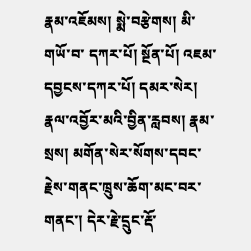རྣམ་འཇོམས། སྨེ་བརྩེགས། མི་གཡོ་བ་ དཀར་པོ། སྔོན་པོ། འཇམ་དབྱངས་དཀར་པོ། དམར་སེར། རྣལ་འབྱོར་མའི་བྱིན་རླབས། རྣམ་སྲས། མགོན་སེར་སོགས་དབང་རྗེས་གནང་ཁྲུས་ཆོག་མང་བར་གནང་། དེར་རྗེ་དྲུང་རྡོ་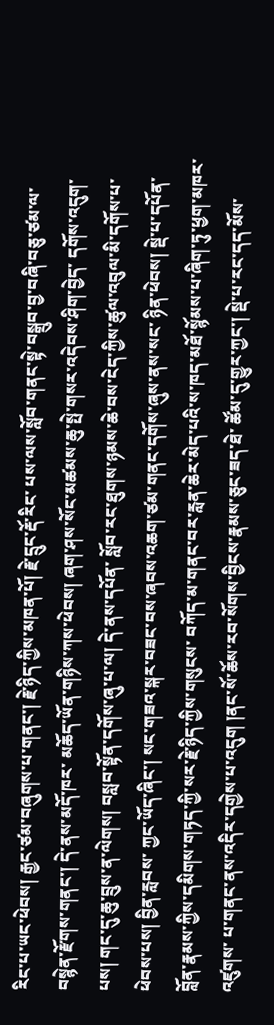རིང་པ་ཡང་ཕེབས། རྒྱང་ཙམ་བཞུགས་པ་གནང་། རྗེ་ཉིད་ཀྱིས་མཁན་པོ། རྗེ་དྲུང་རྡོ་རིང་ པས་ལས་སློབ་གནང་སྟེ་བསྒྲུབ་བྱ་བཞི་བཅུ་ཙམ་ལ་བསྙེན་རྫོགས་གནང་། དེ་ནས་མདོ་ཁར་ མཆོད་ཡོན་གཉིས་ཀས་ཕེབས། ཞག་ཤས་སོང་མཚམས་ཆུ་སྤེ་གསར་འདེབས་ཤིག་བྱེད་ དགོས་འདུག་པས། གང་དུ་ཆུ་བྲུས་ན་ལེགས། བསླབ་སྟོན་དགོས་ཞུ་པ་ལ། དེ་ནས་དཔོན་ སློབ་རང་ཐུགས་ཉམས་ཆེ་བས་ངེད་ཀྱིས་ཚུལ་འབུལ་མི་དགོས་པ་ཕེབས་པས། བྱིན་རླབས་ ཀྱང་ཡོད་ཞིང་། སང་གཟའ་སྐར་བཟང་བས་ཞབས་འཆག་ཙམ་གནང་དགོས་ཞུས་ནས་སང་ ཉིན་ཕེབས། སྡེ་པ་དཔོན་བློན་རྣམས་ཀྱིས་དམིགས་གཏད་ཀྱི་སར་རྗེ་ཉིད་ཀྱིས་གསུངས་ བཀོད་མ་གནང་བར་རླན་ཆེར་མེད་པའི་ས་ཁད་མཐོ་སྙོམས་པ་ཞིག་ཏུ་ཕྱག་མཁར་འཛུགས་ པ་གནང་ནས་འདིར་དགྱེས་པ་འདུག །ནང་སོ་ཆོས་རབ་སོགས་བྱིངས་རྣམས་ཅུང་ཟད་ཐེ་ ཚོམ་དུ་གྱུར་ཀྱང་། སྡེ་པ་རང་དད་མོས་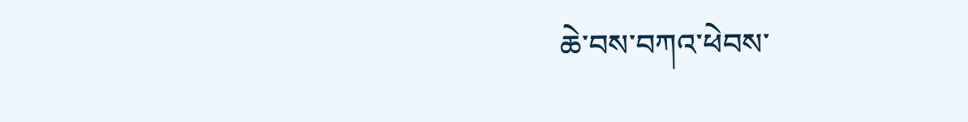ཆེ་བས་བཀའ་ཕེབས་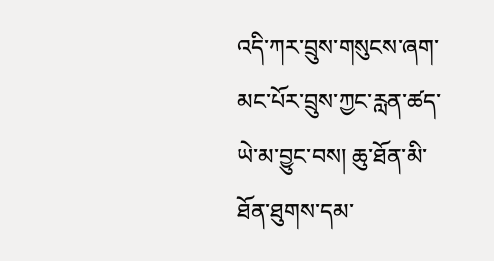འདི་ཀར་བྲུས་གསུངས་ཞག་ མང་པོར་བྲུས་ཀྱང་རླན་ཚད་ཡེ་མ་བྱུང་བས། ཆུ་ཐོན་མི་ཐོན་ཐུགས་དམ་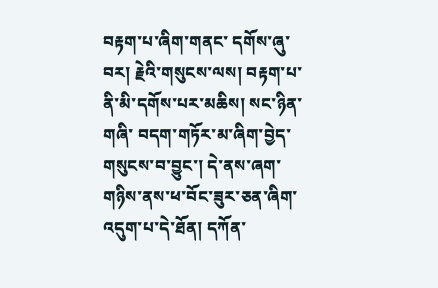བརྟག་པ་ཞིག་གནང་ དགོས་ཞུ་བར། རྗེའི་གསུངས་ལས། བརྟག་པ་ནི་མི་དགོས་པར་མཆིས། སང་ཉིན་གཞི་ བདག་གཏོར་མ་ཞིག་བྱེད་གསུངས་བ་བྱུང་། དེ་ནས་ཞག་གཉིས་ནས་ཕ་བོང་ཟུར་ཅན་ཞིག་ འདུག་པ་དེ་ཐོན། དཀོན་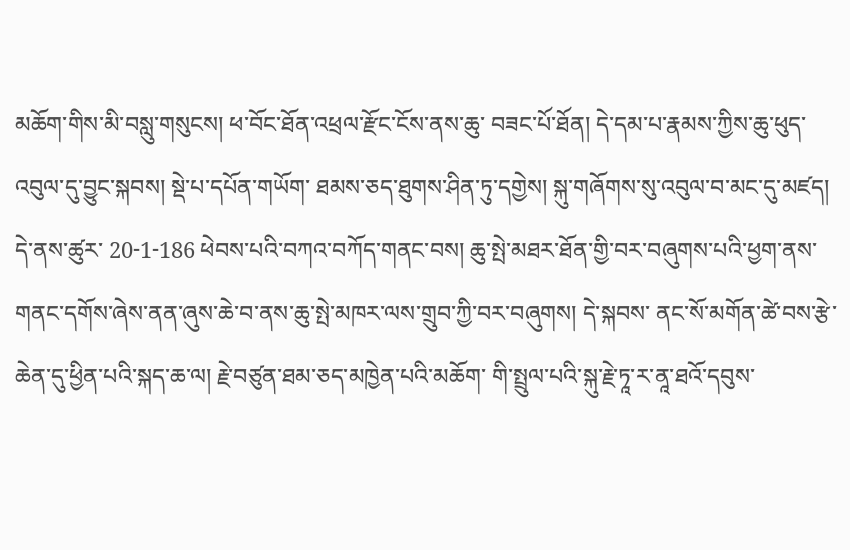མཆོག་གིས་མི་བསླུ་གསུངས། ཕ་བོང་ཐོན་འཕྲལ་རྫོང་ངོས་ནས་ཆུ་ བཟང་པོ་ཐོན། དེ་དམ་པ་རྣམས་ཀྱིས་ཆུ་ཕུད་འབུལ་དུ་བྱུང་སྐབས། སྡེ་པ་དཔོན་གཡོག་ ཐམས་ཅད་ཐུགས་ཤིན་ཏུ་དགྱེས། སྐུ་གཞོགས་སུ་འབུལ་བ་མང་དུ་མཛད། དེ་ནས་ཚུར་ 20-1-186 ཕེབས་པའི་བཀའ་བཀོད་གནང་བས། ཆུ་སྤེ་མཐར་ཐོན་གྱི་བར་བཞུགས་པའི་ཕྱག་ནས་ གནང་དགོས་ཞེས་ནན་ཞུས་ཆེ་བ་ནས་ཆུ་སྤེ་མཁར་ལས་གྲུབ་ཀྱི་བར་བཞུགས། དེ་སྐབས་ ནང་སོ་མགོན་ཚེ་བས་རྩེ་ཆེན་དུ་ཕྱིན་པའི་སྐད་ཆ་ལ། རྗེ་བཙུན་ཐམ་ཅད་མཁྱེན་པའི་མཆོག་ གི་སྤྲུལ་པའི་སྐུ་རྗེ་ཏཱ་ར་ནཱ་ཐའོ་དབུས་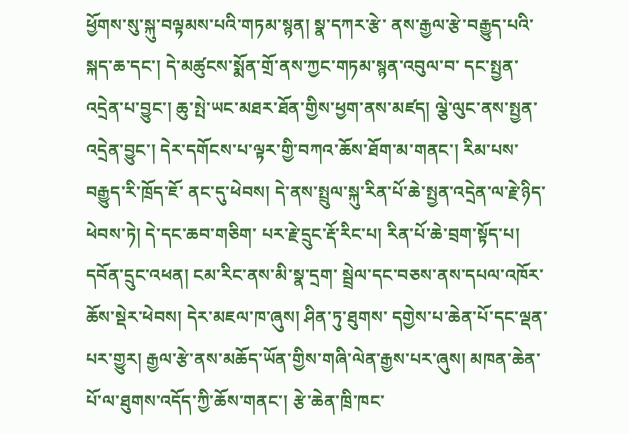ཕྱོགས་སུ་སྐུ་བལྟམས་པའི་གཏམ་སྙན། སྣ་དཀར་རྩེ་ ནས་རྒྱལ་རྩེ་བརྒྱུད་པའི་སྐད་ཆ་དང་། དེ་མཚུངས་སྨོན་གྲོ་ནས་ཀྱང་གཏམ་སྙན་འབུལ་བ་ དང་སྤྱན་འདྲེན་པ་བྱུང་། ཆུ་སྤེ་ཡང་མཐར་ཐོན་གྱིས་ཕྱག་ནས་མཛད། ལྕེ་ལུང་ནས་སྤྱན་ འདྲེན་བྱུང་། དེར་དགོངས་པ་ལྟར་གྱི་བཀའ་ཆོས་ཐོག་མ་གནང་། རིམ་པས་བརྒྱུད་རི་ཁྲོད་ཇོ་ ནང་དུ་ཕེབས། དེ་ནས་སྤྲུལ་སྐུ་རིན་པོ་ཆེ་སྤྱན་འདྲེན་ལ་རྗེ་ཉིད་ཕེབས་ཏེ། དེ་དང་ཆབ་གཅིག་ པར་རྗེ་དྲུང་རྡོ་རིང་པ། རིན་པོ་ཆེ་བྲག་སྟོད་པ། དབོན་དྲུང་འཕན། ངམ་རིང་ནས་མི་སྣ་དྲག་ སྦྲེལ་དང་བཅས་ནས་དཔལ་འཁོར་ཆོས་སྡེར་ཕེབས། དེར་མཇལ་ཁ་ཞུས། ཤིན་ཏུ་ཐུགས་ དགྱེས་པ་ཆེན་པོ་དང་ལྡན་པར་གྱུར། རྒྱལ་རྩེ་ནས་མཆོད་ཡོན་གྱིས་གཞི་ལེན་རྒྱས་པར་ཞུས། མཁན་ཆེན་པོ་ལ་ཐུགས་འདོད་ཀྱི་ཆོས་གནང་། རྩེ་ཆེན་ཁྲི་ཁང་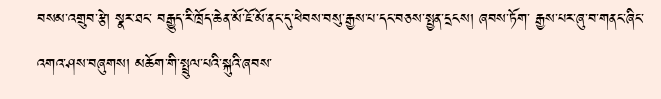བསམ་འགྲུབ་རྩེ། སྣར་ཐང་ བརྒྱུད་རི་ཁྲོད་ཆེན་མོ་ཇོ་མོ་ནང་དུ་ཕེབས་བསུ་རྒྱས་པ་དང་བཅས་སྤྱན་དྲངས། ཞབས་ཏོག་ རྒྱས་པར་ཞུ་བ་གནང་ཞིང་འགའ་ཤས་བཞུགས། མཆོག་གི་སྤྲུལ་པའི་སྐུའི་ཞབས་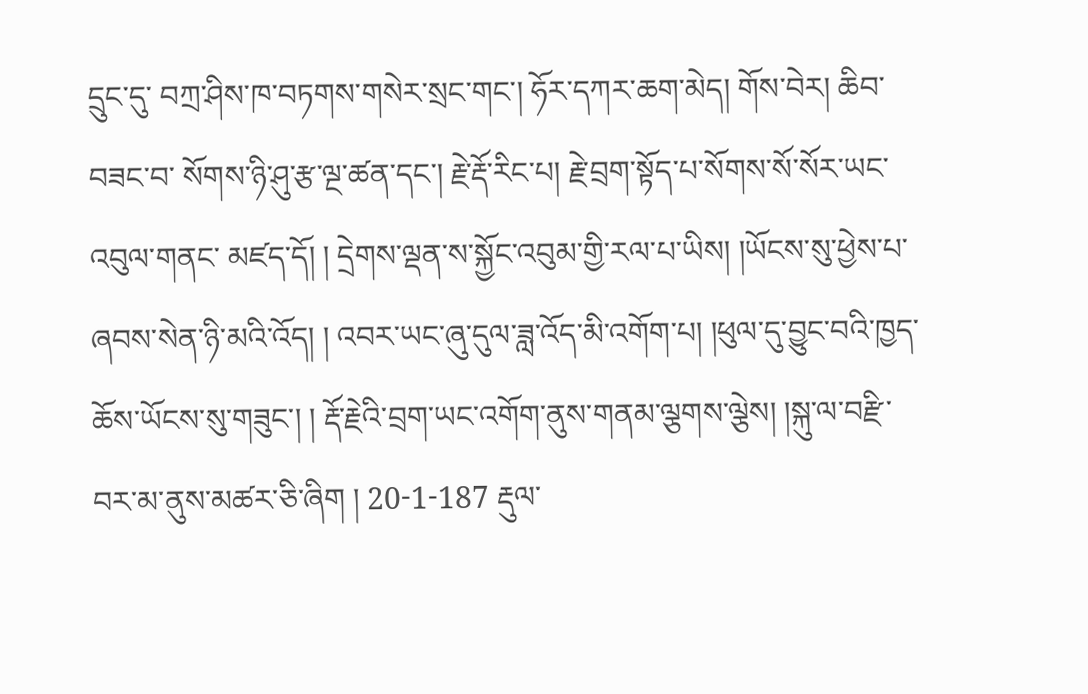དྲུང་དུ་ བཀྲ་ཤིས་ཁ་བཏགས་གསེར་སྲང་གང་། ཧོར་དཀར་ཆག་མེད། གོས་བེར། ཆིབ་བཟང་བ་ སོགས་ཉི་ཤུ་རྩ་ལྔ་ཚན་དང་། རྗེ་རྡོ་རིང་པ། རྗེ་བྲག་སྟོད་པ་སོགས་སོ་སོར་ཡང་འབུལ་གནང་ མཛད་དོ། ། དྲེགས་ལྡན་ས་སྐྱོང་འབུམ་གྱི་རལ་པ་ཡིས། །ཡོངས་སུ་ཕྱེས་པ་ཞབས་སེན་ཉི་མའི་འོད། ། འབར་ཡང་ཞུ་དུལ་ཟླ་འོད་མི་འགོག་པ། །ཕུལ་དུ་བྱུང་བའི་ཁྱད་ཆོས་ཡོངས་སུ་གཟུང་། ། རྡོ་རྗེའི་བྲག་ཡང་འགོག་ནུས་གནམ་ལྕགས་ལྕེས། །སྐུ་ལ་བརྫི་བར་མ་ནུས་མཚར་ཅི་ཞིག ། 20-1-187 རྡུལ་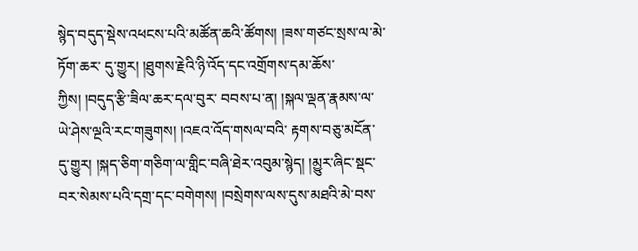སྙེད་བདུད་སྡེས་འཕངས་པའི་མཚོན་ཆའི་ཚོགས། །ཟས་གཙང་སྲས་ལ་མེ་ཏོག་ཆར་ དུ་གྱུར། །ཐུགས་རྗེའི་ཉི་འོད་དང་འགྲོགས་དམ་ཆོས་ཀྱིས། །བདུད་རྩི་ཟིལ་ཆར་དལ་བུར་ བབས་པ་ན། །སྐལ་ལྡན་རྣམས་ལ་ཡེ་ཤེས་ལྔའི་རང་གཟུགས། །འཇའ་འོད་གསལ་བའི་ རྟགས་བཅུ་མངོན་དུ་གྱུར། །སྐད་ཅིག་གཅིག་ལ་གླིང་བཞི་ཐེར་འབུམ་སྙེད། །མྱུར་ཞིང་སྡང་ བར་སེམས་པའི་དགྲ་དང་བགེགས། །བསྲེགས་ལས་དུས་མཐའི་མེ་བས་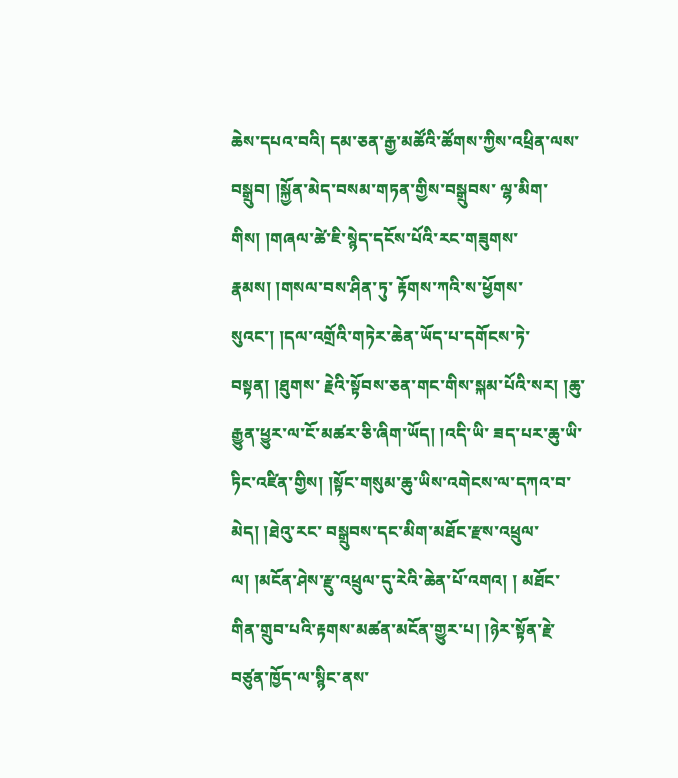ཆེས་དཔའ་བའི། དམ་ཅན་རྒྱ་མཚོའི་ཚོགས་ཀྱིས་འཕྲིན་ལས་བསྒྲུབ། །སྐྱོན་མེད་བསམ་གཏན་གྱིས་བསྒྲུབས་ ལྷ་མིག་གིས། །གཞལ་ཚེ་ཇི་སྙེད་དངོས་པོའི་རང་གཟུགས་རྣམས། །གསལ་བས་ཤིན་ཏུ་ རྟོགས་ཀའི་ས་ཕྱོགས་སུའང་། །དལ་འགྲོའི་གཏེར་ཆེན་ཡོད་པ་དགོངས་ཏེ་བསྟན། །ཐུགས་ རྗེའི་སྟོབས་ཅན་གང་གིས་སྐམ་པོའི་སར། །ཆུ་རྒྱུན་ཕྱུར་ལ་ངོ་མཚར་ཅི་ཞིག་ཡོད། །འདི་ཡི་ ཟད་པར་ཆུ་ཡི་ཏིང་འཛིན་གྱིས། །སྟོང་གསུམ་ཆུ་ཡིས་འགེངས་ལ་དཀའ་བ་མེད། །ཐེའུ་རང་ བསྒྲུབས་དང་མིག་མཐོང་རྫས་འཕྲུལ་ལ། །མངོན་ཤེས་རྫུ་འཕྲུལ་དུ་རེའི་ཆེན་པོ་འགའ། ། མཐོང་གིན་གྲུབ་པའི་རྟགས་མཚན་མངོན་གྱུར་པ། །ཉེར་སྟོན་རྗེ་བཙུན་ཁྱོད་ལ་སྙིང་ནས་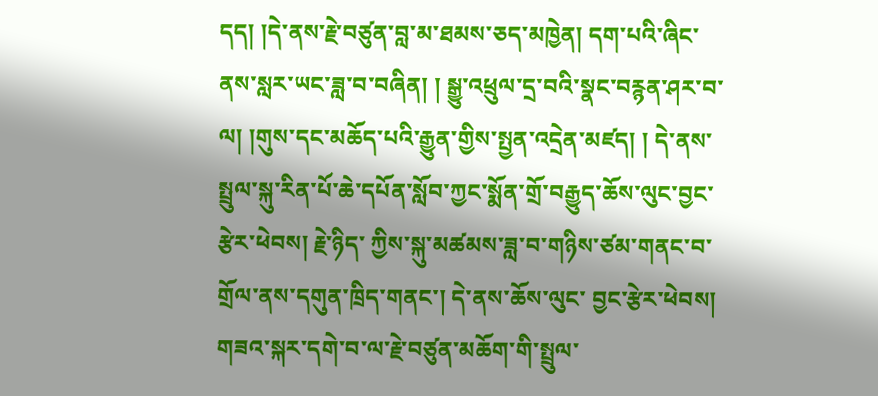དད། །དེ་ནས་རྗེ་བཙུན་བླ་མ་ཐམས་ཅད་མཁྱེན། དག་པའི་ཞིང་ནས་སླར་ཡང་ཟླ་བ་བཞིན། ། སྒྱུ་འཕྲུལ་དྲ་བའི་སྣང་བརྙན་ཤར་བ་ལ། །གུས་དང་མཆོད་པའི་རྒྱུན་གྱིས་སྤྱན་འདྲེན་མཛད། ། དེ་ནས་སྤྲུལ་སྐུ་རིན་པོ་ཆེ་དཔོན་སློབ་ཀྱང་སྨོན་གྲོ་བརྒྱུད་ཆོས་ལུང་བྱང་རྩེར་ཕེབས། རྗེ་ཉིད་ ཀྱིས་སྐུ་མཚམས་ཟླ་བ་གཉིས་ཙམ་གནང་བ་གྲོལ་ནས་དགུན་ཁྲིད་གནང་། དེ་ནས་ཆོས་ལུང་ བྱང་རྩེར་ཕེབས། གཟའ་སྐར་དགེ་བ་ལ་རྗེ་བཙུན་མཆོག་གི་སྤྲུལ་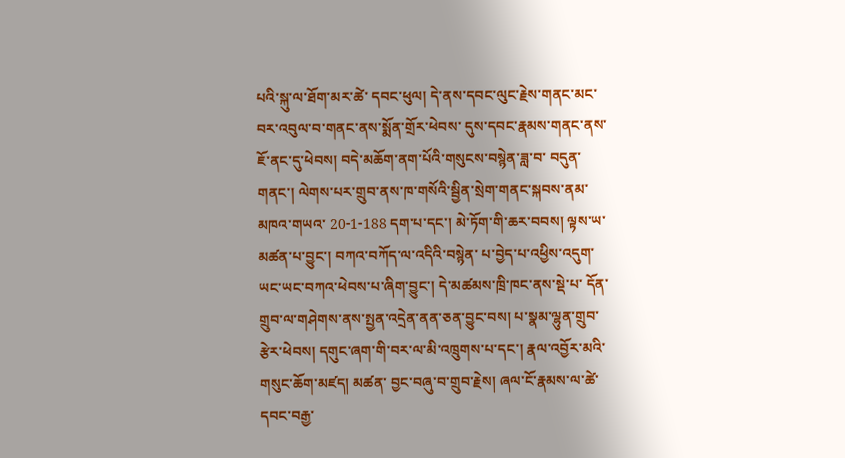པའི་སྐུ་ལ་ཐོག་མར་ཚེ་ དབང་ཕུལ། དེ་ནས་དབང་ལུང་རྗེས་གནང་མང་བར་འབུལ་བ་གནང་ནས་སྨོན་གྲོར་ཕེབས་ དུས་དབང་རྣམས་གནང་ནས་ཇོ་ནང་དུ་ཕེབས། བདེ་མཆོག་ནག་པོའི་གསུངས་བསྙེན་ཟླ་བ་ བདུན་གནང་། ལེགས་པར་གྲུབ་ནས་ཁ་གསོའི་སྦྱིན་སྲེག་གནང་སྐབས་ནམ་མཁའ་གཡའ་ 20-1-188 དག་པ་དང་། མེ་ཏོག་གི་ཆར་བབས། ལྟས་ཡ་མཚན་པ་བྱུང་། བཀའ་བཀོད་ལ་འདིའི་བསྙེན་ པ་བྱེད་པ་འཕྱིས་འདུག་ཡང་ཡང་བཀའ་ཕེབས་པ་ཞིག་བྱུང་། དེ་མཚམས་ཁྲི་ཁང་ནས་སྡེ་པ་ དོན་གྲུབ་ལ་གཤེགས་ནས་སྤྱན་འདྲེན་ནན་ཅན་བྱུང་བས། པ་སྣམ་ལྷུན་གྲུབ་རྩེར་ཕེབས། དགུང་ཞག་གི་བར་ལ་མི་འཁྲུགས་པ་དང་། རྣལ་འབྱོར་མའི་གསུང་ཆོག་མཛད། མཚན་ བྱང་བཞུ་བ་གྲུབ་རྗེས། ཞལ་ངོ་རྣམས་ལ་ཚེ་དབང་བརྒྱ་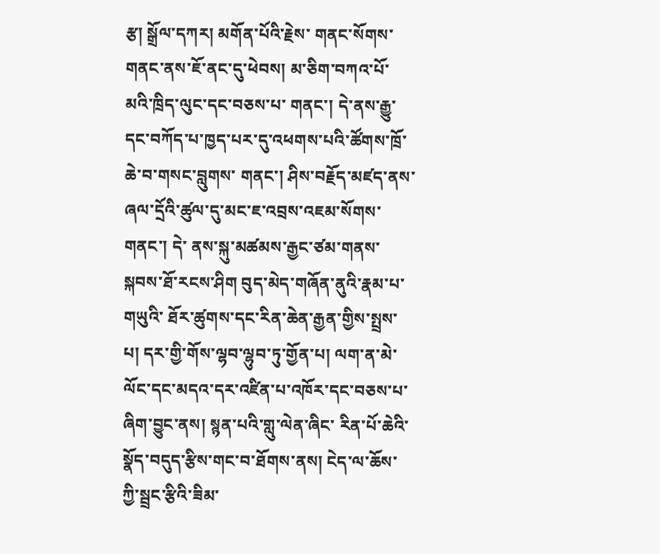རྩ། སྒྲོལ་དཀར། མགོན་པོའི་རྗེས་ གནང་སོགས་གནང་ནས་ཇོ་ནང་དུ་ཕེབས། མ་ཅིག་བཀའ་པོ་མའི་ཁྲིད་ལུང་དང་བཅས་པ་ གནང་། དེ་ནས་རྒྱུ་དང་བཀོད་པ་ཁྱད་པར་དུ་འཕགས་པའི་ཚོགས་ཁྲོ་ཆེ་བ་གསང་བླུགས་ གནང་། ཤིས་བརྗོད་མཛད་ནས་ཞལ་དྲོའི་ཚུལ་དུ་མང་ཇ་འབྲས་འཇམ་སོགས་གནང་། དེ་ ནས་སྐུ་མཚམས་རྒྱང་ཙམ་གནས་སྐབས་ཐོ་རངས་ཤིག བུད་མེད་གཞོན་ནུའི་རྣམ་པ་གཡུའི་ ཐོར་ཚུགས་དང་རིན་ཆེན་རྒྱན་གྱིས་སྤྲས་པ། དར་གྱི་གོས་ལྷབ་ལྷུབ་ཏུ་གྱོན་པ། ལག་ན་མེ་ ལོང་དང་མདའ་དར་འཛིན་པ་འཁོར་དང་བཅས་པ་ཞིག་བྱུང་ནས། སྙན་པའི་གླུ་ལེན་ཞིང་ རིན་པོ་ཆེའི་སྣོད་བདུད་རྩིས་གང་བ་ཐོགས་ནས། ངེད་ལ་ཆོས་ཀྱི་སྦྲང་རྩིའི་ཟིམ་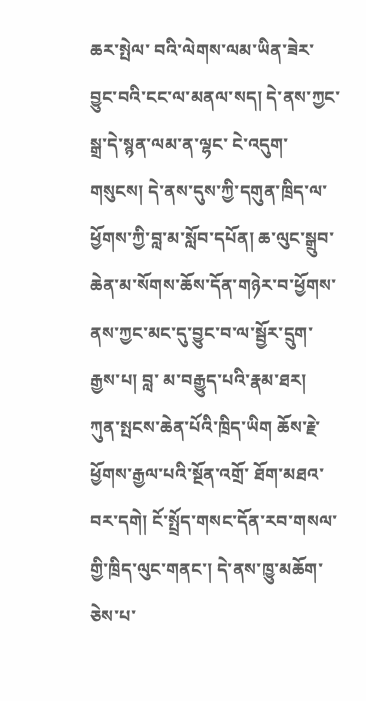ཆར་སྤེལ་ བའི་ལེགས་ལམ་ཡིན་ཟེར་བྱུང་བའི་ངང་ལ་མནལ་སད། དེ་ནས་ཀྱང་སྒྲ་དེ་སྙན་ལམ་ན་ལྷང་ ངེ་འདུག་གསུངས། དེ་ནས་དུས་ཀྱི་དགུན་ཁྲིད་ལ་ཕྱོགས་ཀྱི་བླ་མ་སློབ་དཔོན། ཆ་ལུང་སྒྲུབ་ ཆེན་མ་སོགས་ཆོས་དོན་གཉེར་བ་ཕྱོགས་ནས་ཀྱང་མང་དུ་བྱུང་བ་ལ་སྦྱོར་དྲུག་རྒྱས་པ། བླ་ མ་བརྒྱུད་པའི་རྣམ་ཐར། ཀུན་སྤངས་ཆེན་པོའི་ཁྲིད་ཡིག ཆོས་རྗེ་ཕྱོགས་རྒྱལ་པའི་སྔོན་འགྲོ་ ཐོག་མཐའ་བར་དགེ། ངོ་སྤྲོད་གསང་དོན་རབ་གསལ་གྱི་ཁྲིད་ལུང་གནང་། དེ་ནས་ཁྱུ་མཆོག་ ཅེས་པ་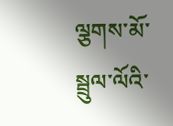ལྕགས་མོ་སྦྲུལ་ལོའི་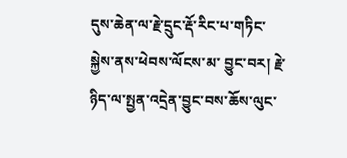དུས་ཆེན་ལ་རྗེ་དྲུང་རྡོ་རིང་པ་གཏིང་སྐྱེས་ནས་ཕེབས་ལོངས་མ་ བྱུང་བར། རྗེ་ཉིད་ལ་སྤྱན་འདྲེན་བྱུང་བས་ཆོས་ལུང་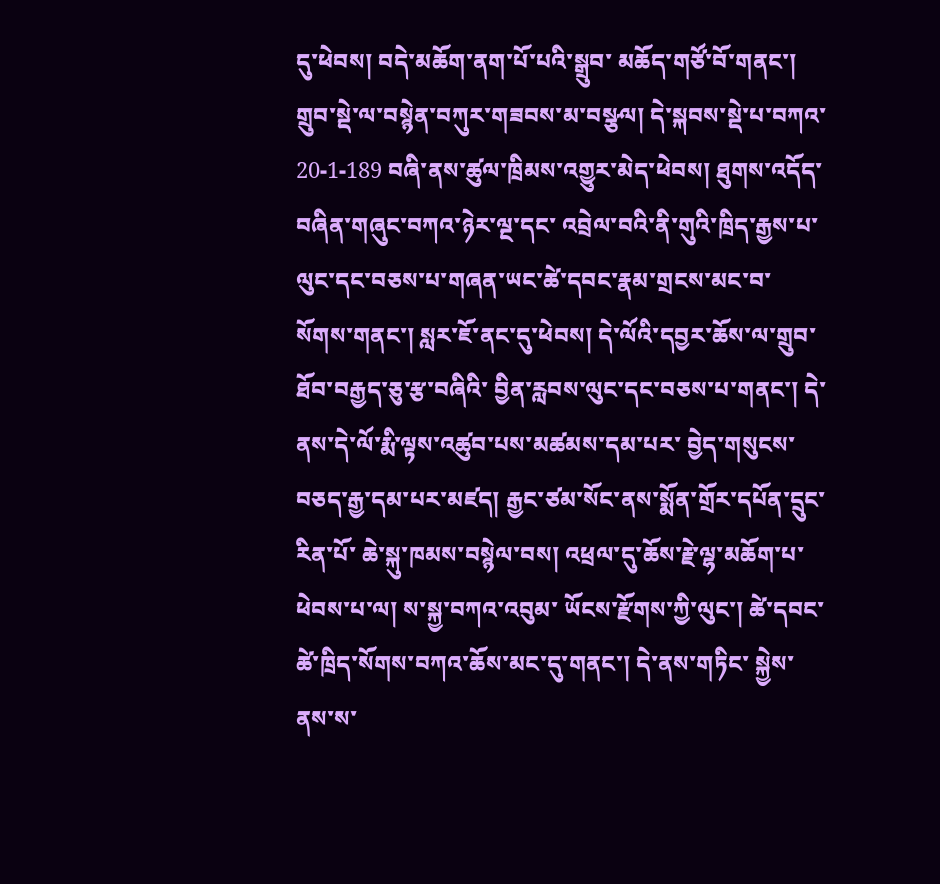དུ་ཕེབས། བདེ་མཆོག་ནག་པོ་པའི་སྒྲུབ་ མཆོད་གཙོ་བོ་གནང་། གྲུབ་སྡེ་ལ་བསྙེན་བཀུར་གཟབས་མ་བསྩལ། དེ་སྐབས་སྡེ་པ་བཀའ་ 20-1-189 བཞི་ནས་ཚུལ་ཁྲིམས་འགྱུར་མེད་ཕེབས། ཐུགས་འདོད་བཞིན་གཞུང་བཀའ་ཉེར་ལྔ་དང་ འབྲེལ་བའི་ནི་གུའི་ཁྲིད་རྒྱས་པ་ལུང་དང་བཅས་པ་གཞན་ཡང་ཚེ་དབང་རྣམ་གྲངས་མང་བ་ སོགས་གནང་། སླར་ཇོ་ནང་དུ་ཕེབས། དེ་ལོའི་དབྱར་ཆོས་ལ་གྲུབ་ཐོབ་བརྒྱད་ཅུ་རྩ་བཞིའི་ བྱིན་རླབས་ལུང་དང་བཅས་པ་གནང་། དེ་ནས་དེ་ལོ་རྨི་ལྟས་འཚུབ་པས་མཚམས་དམ་པར་ བྱེད་གསུངས་བཅད་རྒྱ་དམ་པར་མཛད། རྒྱང་ཙམ་སོང་ནས་སྨོན་གྲོར་དཔོན་དྲུང་རིན་པོ་ ཆེ་སྐུ་ཁམས་བསྙེལ་བས། འཕྲལ་དུ་ཆོས་རྗེ་ལྷ་མཆོག་པ་ཕེབས་པ་ལ། ས་སྐྱ་བཀའ་འབུམ་ ཡོངས་རྫོགས་ཀྱི་ལུང་། ཚེ་དབང་ཚེ་ཁྲིད་སོགས་བཀའ་ཆོས་མང་དུ་གནང་། དེ་ནས་གཏིང་ སྐྱེས་ནས་ས་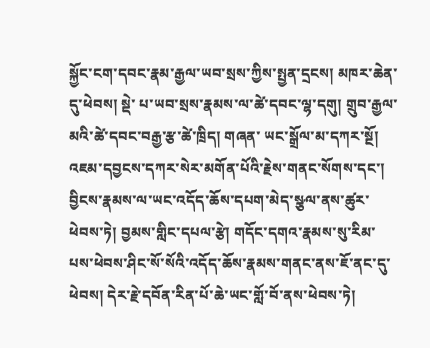སྐྱོང་ངག་དབང་རྣམ་རྒྱལ་ཡབ་སྲས་ཀྱིས་སྤྱན་དྲངས། མཁར་ཆེན་དུ་ཕེབས། སྡེ་ པ་ཡབ་སྲས་རྣམས་ལ་ཚེ་དབང་ལྷ་དགུ། གྲུབ་རྒྱལ་མའི་ཚེ་དབང་བརྒྱ་རྩ་ཚེ་ཁྲིད། གཞན་ ཡང་སྒྲོལ་མ་དཀར་སྔོ། འཇམ་དབྱངས་དཀར་སེར་མགོན་པོའི་རྗེས་གནང་སོགས་དང་། བྱིངས་རྣམས་ལ་ཡང་འདོད་ཆོས་དཔག་མེད་སྩལ་ནས་ཚུར་ཕེབས་ཏེ། བྱམས་གླིང་དཔལ་རྩེ། གདོང་དགའ་རྣམས་སུ་རིམ་པས་ཕེབས་ཤིང་སོ་སོའི་འདོད་ཆོས་རྣམས་གནང་ནས་ཇོ་ནང་དུ་ ཕེབས། དེར་རྗེ་དབོན་རིན་པོ་ཆེ་ཡང་གློ་བོ་ནས་ཕེབས་ཏེ།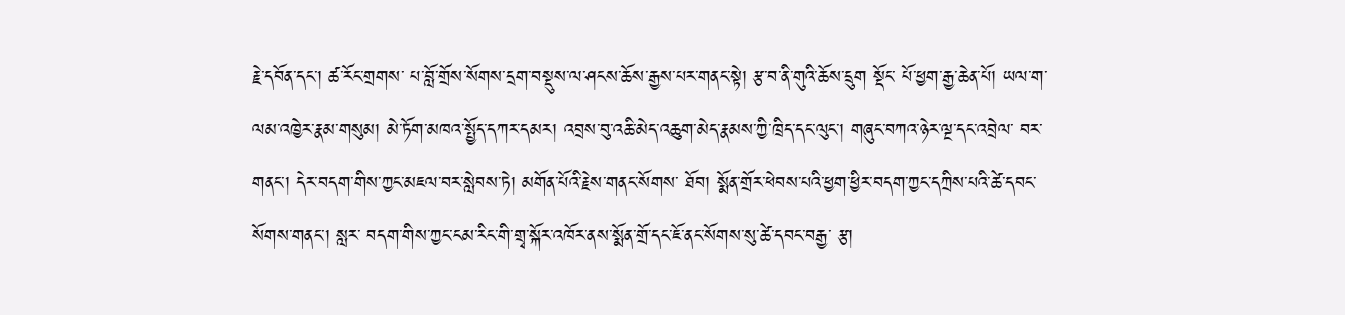རྗེ་དབོན་དང་། ཚ་རོང་གྲགས་ པ་བློ་གྲོས་སོགས་དྲག་བསྡུས་ལ་ཤངས་ཆོས་རྒྱས་པར་གནང་སྟེ། རྩ་བ་ནི་གུའི་ཆོས་དྲུག སྡོང་ པོ་ཕྱག་རྒྱ་ཆེན་པོ། ཡལ་ག་ལམ་འཁྱེར་རྣམ་གསུམ། མེ་ཏོག་མཁའ་སྤྱོད་དཀར་དམར། འབྲས་བུ་འཆི་མེད་འཆུག་མེད་རྣམས་ཀྱི་ཁྲིད་དང་ལུང་། གཞུང་བཀའ་ཉེར་ལྔ་དང་འབྲེལ་ བར་གནང་། དེར་བདག་གིས་ཀྱང་མཇལ་བར་སླེབས་ཏེ། མགོན་པོའི་རྗེས་གནང་སོགས་ ཐོབ། སྨོན་གྲོར་ཕེབས་པའི་ཕྱག་ཕྱིར་བདག་ཀྱང་དཀྲིས་པའི་ཚེ་དབང་སོགས་གནང་། སླར་ བདག་གིས་ཀྱང་ངམ་རིང་གི་གྲྭ་སྐོར་འཁོར་ནས་སྨོན་གྲོ་དང་ཇོ་ནང་སོགས་སུ་ཚེ་དབང་བརྒྱ་ རྩ།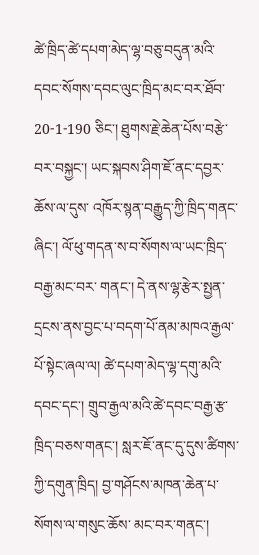ཚེ་ཁྲིད་ཚེ་དཔག་མེད་ལྷ་བཅུ་བདུན་མའི་དབང་སོགས་དབང་ལུང་ཁྲིད་མང་བར་ཐོབ་ 20-1-190 ཅིང་། ཐུགས་རྗེ་ཆེན་པོས་བརྩེ་བར་བསྐྱང་། ཡང་སྐབས་ཤིག་ཇོ་ནང་དབྱར་ཆོས་ལ་དུས་ འཁོར་སྙན་བརྒྱུད་ཀྱི་ཁྲིད་གནང་ཞིང་། ལོ་ཕུ་གདན་ས་བ་སོགས་ལ་ཡང་ཁྲིད་བརྒྱ་མང་བར་ གནང་། དེ་ནས་ལྷ་རྩེར་སྤྱན་དྲངས་ནས་བྱང་པ་བདག་པོ་ནམ་མཁའ་རྒྱལ་པོ་སྟེང་ཞལ་ལ། ཚེ་དཔག་མེད་ལྷ་དགུ་མའི་དབང་དང་། གྲུབ་རྒྱལ་མའི་ཚེ་དབང་བརྒྱ་རྩ་ཁྲིད་བཅས་གནང་། སླར་ཇོ་ནང་དུ་དུས་ཚིགས་ཀྱི་དགུན་ཁྲིད། བྱ་གཤོངས་མཁན་ཆེན་པ་སོགས་ལ་གསུང་ཆོས་ མང་བར་གནང་།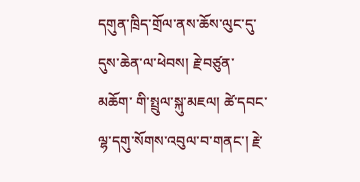དགུན་ཁྲིད་གྲོལ་ནས་ཆོས་ལུང་དུ་དུས་ཆེན་ལ་ཕེབས། རྗེ་བཙུན་མཆོག་ གི་སྤྲུལ་སྐུ་མཇལ། ཚེ་དབང་ལྷ་དགུ་སོགས་འབུལ་བ་གནང་། རྗེ་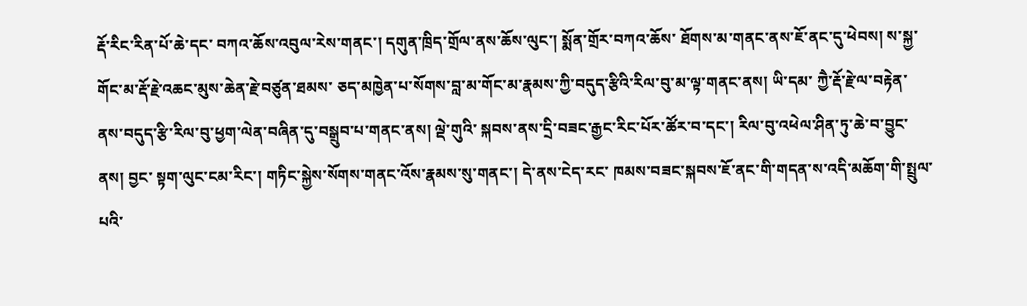རྡོ་རིང་རིན་པོ་ཆེ་དང་ བཀའ་ཆོས་འབུལ་རེས་གནང་། དགུན་ཁྲིད་གྲོལ་ནས་ཆོས་ལུང་། སྨོན་གྲོར་བཀའ་ཆོས་ ཐོགས་མ་གནང་ནས་ཇོ་ནང་དུ་ཕེབས། ས་སྐྱ་གོང་མ་རྡོ་རྗེ་འཆང་མུས་ཆེན་རྗེ་བཙུན་ཐམས་ ཅད་མཁྱེན་པ་སོགས་བླ་མ་གོང་མ་རྣམས་ཀྱི་བདུད་རྩིའི་རིལ་བུ་མ་ལྟ་གནང་ནས། ཡི་དམ་ ཀྱཻ་རྡོ་རྗེ་ལ་བརྟེན་ནས་བདུད་རྩི་རིལ་བུ་ཕྱག་ལེན་བཞིན་དུ་བསྒྲུབ་པ་གནང་ནས། ལྡེ་གུའི་ སྐབས་ནས་དྲི་བཟང་རྒྱང་རིང་པོར་ཚོར་བ་དང་། རིལ་བུ་འཕེལ་ཤིན་ཏུ་ཆེ་བ་བྱུང་ནས། བྱང་ སྟག་ལུང་ངམ་རིང་། གཏིང་སྐྱེས་སོགས་གནང་འོས་རྣམས་སུ་གནང་། དེ་ནས་ངེད་རང་ ཁམས་བཟང་སྐབས་ཇོ་ནང་གི་གདན་ས་འདི་མཆོག་གི་སྤྲུལ་པའི་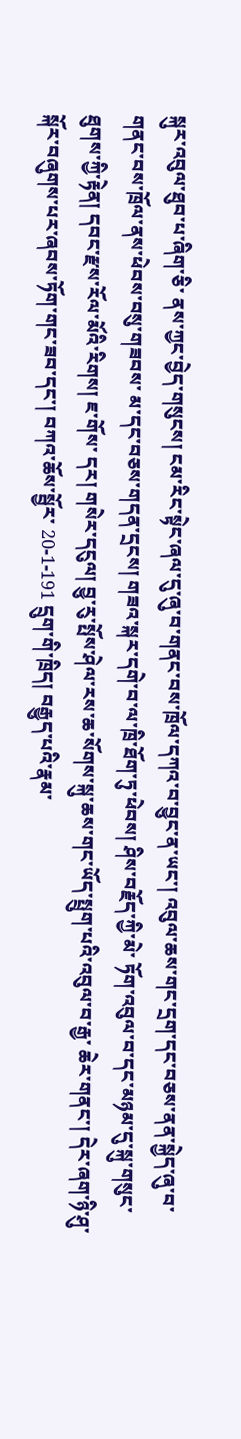སྐུར་འབུལ་ཐུབ་པ་ཞིག་ཅི་ ནས་ཀྱང་བྱེད་གསུངས། ངམ་རིང་སྟེང་ཞལ་དུ་ཞུ་བ་གནང་བས་ཁྲོལ་དཀའ་བ་བྱུང་ན་ཡང་། འབུལ་ཆས་གང་དྲག་དང་བཅས་ནན་སྐྱེད་ཞུ་བ་གནང་བས་ཁྲོལ་ནས་ཕེབས་བསུ་གཟབས་ མ་དང་བཅས་གདན་དྲངས། གཟའ་སྐར་དགེ་བ་ལ་ཁྲི་ཐོག་ཏུ་ཕེབས། ཤིས་བརྗོད་ཀྱི་མེ་ ཏོག་འབུལ་བ་དང་མཉམ་དུ་སྐུ་གསུང་ཐུགས་ཀྱི་རྟེན། དབང་རྫས་རོལ་མོའི་རིགས། ཇ་གོས་ དར། གསེར་དངུལ། བྱུ་རུ་སྤོས་ཤེལ་རས་ཆ་སོགས་སྐུ་ཆས་གང་ཡོད་སྤྲུག་པའི་འབུལ་བ་རྒྱ་ ཆེར་གནང་། དེར་ཞག་ཉི་ཤུ་སྐོར་བཞུགས་པར་ཞབས་ཏོག་གང་ཟབ་དང་། བཀའ་ཆོས་སྦྱོར་ 20-1-191 དྲུག་གི་ཁྲིད། བརྒྱུད་པའི་རྣམ་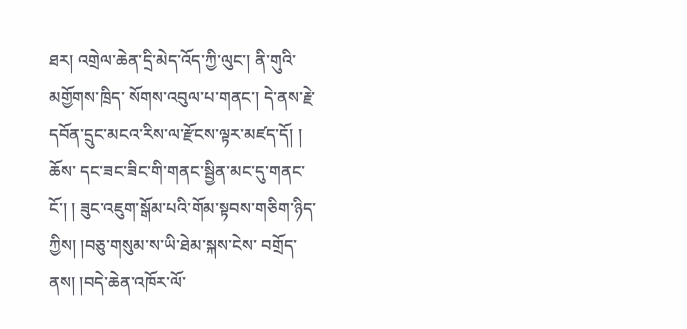ཐར། འགྲེལ་ཆེན་དྲི་མེད་འོད་ཀྱི་ལུང་། ནི་གུའི་མགྱོགས་ཁྲིད་ སོགས་འབུལ་པ་གནང་། དེ་ནས་རྗེ་དབོན་དྲུང་མངའ་རིས་ལ་རྫོངས་ལྟར་མཛད་དོ། ། ཆོས་ དང་ཟང་ཟིང་གི་གནང་སྦྱིན་མང་དུ་གནང་ངོ་། ། ཟུང་འཇུག་སྒོམ་པའི་གོམ་སྟབས་གཅིག་ཉིད་ཀྱིས། །བཅུ་གསུམ་ས་ཡི་ཐེམ་སྐས་ངེས་ བགྲོད་ནས། །བདེ་ཆེན་འཁོར་ལོ་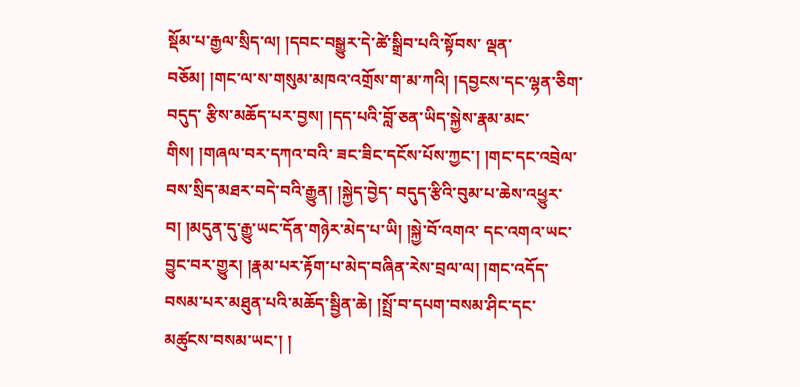སྡོམ་པ་རྒྱལ་སྲིད་ལ། །དབང་བསྒྱུར་དེ་ཚེ་སྒྲིབ་པའི་སྟོབས་ ལྡན་བཅོམ། །གང་ལ་ས་གསུམ་མཁའ་འགྲོས་ག་མ་ཀའི། །དབྱངས་དང་ལྷན་ཅིག་བདུད་ རྩིས་མཆོད་པར་བྱས། །དད་པའི་བློ་ཅན་ཡིད་སྐྱེས་རྣམ་མང་གིས། །གཞལ་བར་དཀའ་བའི་ ཟང་ཟིང་དངོས་པོས་ཀྱང་། །གང་དང་འབྲེལ་བས་སྲིད་མཐར་བདེ་བའི་རྒྱུན། །སྐྱེད་བྱེད་ བདུད་རྩིའི་བུམ་པ་ཆེས་འཕྱུར་བ། །མདུན་དུ་རྒྱུ་ཡང་དོན་གཉེར་མེད་པ་ཡི། །སྐྱེ་བོ་འགའ་ དང་འགའ་ཡང་བྱུང་བར་གྱུར། །རྣམ་པར་རྟོག་པ་མེད་བཞིན་རེས་བྲལ་ལ། །གང་འདོད་ བསམ་པར་མཐུན་པའི་མཆོད་སྦྱིན་ཆེ། །སྤྲོ་བ་དཔག་བསམ་ཤིང་དང་མཚུངས་བསམ་ཡང་། །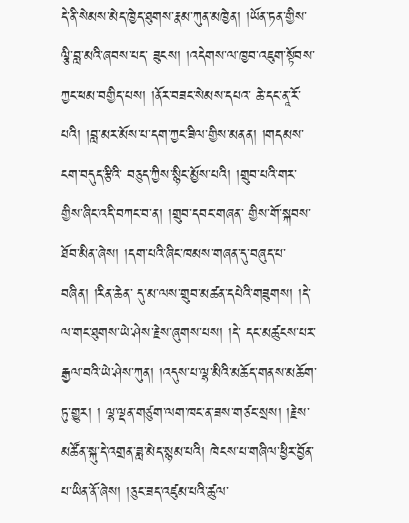དེ་ནི་སེམས་མེད་ཁྱེད་ཐུགས་རྣམ་ཀུན་མཁྱེན། །ཡོན་ཏན་གྱིས་ལྕི་བླ་མའི་ཞབས་པད་ ཟུངས། །འདེགས་ལ་ཁྱབ་འཇུག་སྟོབས་ཀྱང་ཕམ་བགྱིད་པས། །ནོར་བཟང་སེམས་དཔའ་ ཆེ་དང་ནཱ་རོ་པའི། །བླ་མར་མོས་པ་དག་ཀྱང་ཟིལ་གྱིས་མནན། །གདམས་ངག་བདུད་རྩིའི་ བཅུད་ཀྱིས་སྙིང་མྱོས་པའི། །གྲུབ་པའི་གར་གྱིས་ཞིང་འདི་བཀང་བ་ན། །གྲུབ་དབང་གཞན་ གྱིས་གོ་སྐབས་ཐོབ་མིན་ཞེས། །དག་པའི་ཞིང་ཁམས་གཞན་དུ་བཞུད་པ་བཞིན། །རིན་ཆེན་ དུ་མ་ལས་གྲུབ་མཚན་དཔེའི་གཟུགས། །དེ་ལ་གང་ཐུགས་ཡེ་ཤེས་རྗེས་ཞུགས་པས། །དེ་ དང་མཚུངས་པར་རྒྱལ་བའི་ཡེ་ཤེས་ཀུན། །འདུས་པ་ལྷ་མིའི་མཆོད་གནས་མཆོག་ཏུ་གྱུར། ། ལྷ་ལྡན་གཙུག་ལག་ཁང་ན་ཟས་གཙང་སྲས། །རྗེས་མཚོན་སྐུ་དེ་འགྲན་ཟླ་མེད་སྙམ་པའི། ཁེངས་པ་གཞིལ་ཕྱིར་བྱོན་པ་ཡིན་ནོ་ཞེས། །ཅུང་ཟད་འཛུམ་པའི་ཚུལ་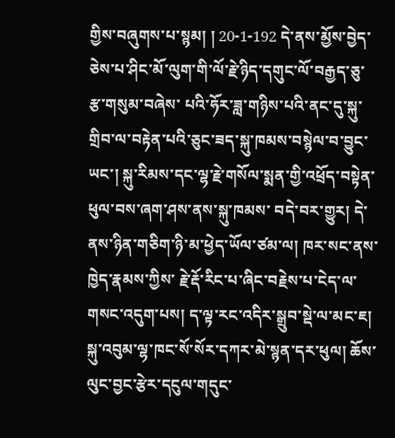གྱིས་བཞུགས་པ་སྙམ། ། 20-1-192 དེ་ནས་མྱོས་བྱེད་ཅེས་པ་ཤིང་མོ་ལུག་གི་ལོ་རྗེ་ཉིད་དགུང་ལོ་བརྒྱད་ཅུ་རྩ་གསུམ་བཞེས་ པའི་ཧོར་ཟླ་གཉིས་པའི་ནང་དུ་སྐུ་གྲིབ་ལ་བརྟེན་པའི་ཅུང་ཟད་སྐུ་ཁམས་བསྙེལ་བ་བྱུང་ ཡང་། སྐུ་རིམས་དང་ལྷ་རྗེ་གསོལ་སྨན་གྱི་འཕྲོད་བསྟེན་ཕུལ་བས་ཞག་ཤས་ནས་སྐུ་ཁམས་ བདེ་བར་གྱུར། དེ་ནས་ཉིན་གཅིག་ཉི་མ་ཕྱེད་ཡོལ་ཙམ་ལ། ཁར་སང་ནས་ཁྱེད་རྣམས་ཀྱིས་ རྗེ་རྡོ་རིང་པ་ཞིང་བརྗེས་པ་ངེད་ལ་གསང་འདུག་པས། ད་ལྟ་རང་འདིར་སྒྲུབ་སྡེ་ལ་མང་ཇ། སྐུ་འབུམ་ལྷ་ཁང་སོ་སོར་དཀར་མེ་སྙན་དར་ཕུལ། ཆོས་ལུང་བྱང་རྩེར་དངུལ་གདུང་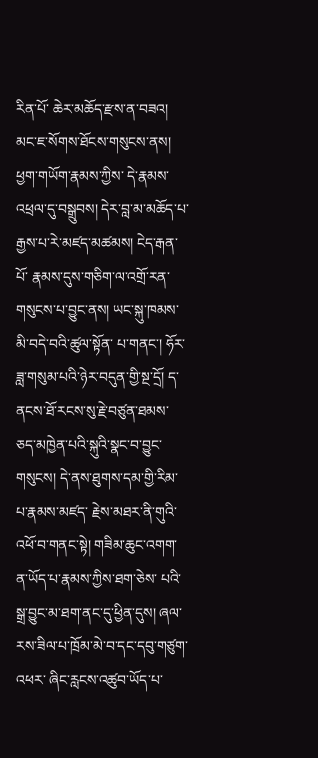རིན་པོ་ ཆེར་མཆོད་རྫས་ན་བཟའ། མང་ཇ་སོགས་ཐོངས་གསུངས་ནས། ཕྱག་གཡོག་རྣམས་ཀྱིས་ དེ་རྣམས་འཕྲལ་དུ་བསྒྲུབས། དེར་བླ་མ་མཆོད་པ་རྒྱས་པ་རེ་མཛད་མཚམས། ངེད་རྒན་པོ་ རྣམས་དུས་གཅིག་ལ་འགྲོ་རན་གསུངས་པ་བྱུང་ནས། ཡང་སྐུ་ཁམས་མི་བདེ་བའི་ཚུལ་སྟོན་ པ་གནང་། ཧོར་ཟླ་གསུམ་པའི་ཉེར་བདུན་གྱི་སྔ་དྲོ། ད་ནངས་ཐོ་རངས་སུ་རྗེ་བཙུན་ཐམས་ ཅད་མཁྱེན་པའི་སྐུའི་སྣང་བ་བྱུང་གསུངས། དེ་ནས་ཐུགས་དམ་གྱི་རིམ་པ་རྣམས་མཛད་ རྗེས་མཐར་ནི་གུའི་འཕོ་བ་གནང་སྟེ། གཟིམ་ཆུང་འགག་ན་ཡོད་པ་རྣམས་ཀྱིས་ཐག་ཅེས་ པའི་སྒྲ་བྱུང་མ་ཐག་ནང་དུ་ཕྱིན་དུས། ཞལ་རས་ཟིལ་པ་ཁྲོམ་མེ་བ་དང་དབུ་གཙུག་འཕར་ ཞིང་རླངས་འཚུབ་ཡོད་པ་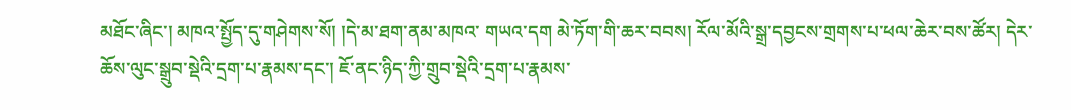མཐོང་ཞིང་། མཁའ་སྤྱོད་དུ་གཤེགས་སོ། །དེ་མ་ཐག་ནམ་མཁའ་ གཡའ་དག མེ་ཏོག་གི་ཆར་བབས། རོལ་མོའི་སྒྲ་དབྱངས་གྲགས་པ་ཕལ་ཆེར་བས་ཚོར། དེར་ཆོས་ལུང་སྒྲུབ་སྡེའི་དྲག་པ་རྣམས་དང་། ཇོ་ནང་ཉིད་ཀྱི་གྲུབ་སྡེའི་དྲག་པ་རྣམས་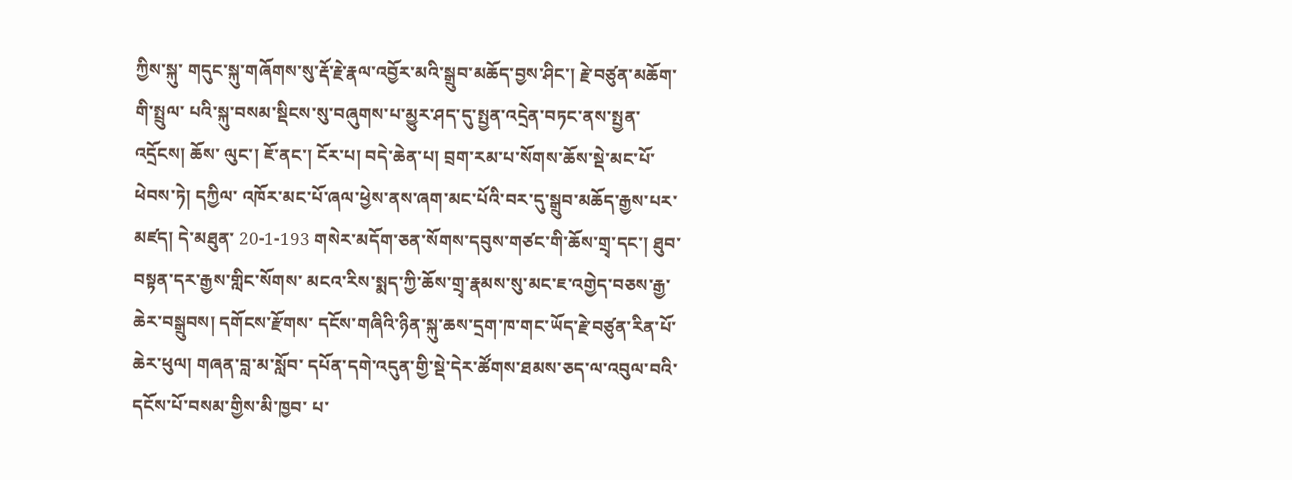ཀྱིས་སྐུ་ གདུང་སྐུ་གཞོགས་སུ་རྡོ་རྗེ་རྣལ་འབྱོར་མའི་སྒྲུབ་མཆོད་བྱས་ཤིང་། རྗེ་བཙུན་མཆོག་གི་སྤྲུལ་ པའི་སྐུ་བསམ་སྡིངས་སུ་བཞུགས་པ་མྱུར་ཤད་དུ་སྤྱན་འདྲེན་བཏང་ནས་སྤྱན་འདྲོངས། ཆོས་ ལུང་། ཇོ་ནང་། ངོར་པ། བདེ་ཆེན་པ། བྲག་རམ་པ་སོགས་ཆོས་སྡེ་མང་པོ་ཕེབས་ཏེ། དཀྱིལ་ འཁོར་མང་པོ་ཞལ་ཕྱེས་ནས་ཞག་མང་པོའི་བར་དུ་སྒྲུབ་མཆོད་རྒྱས་པར་མཛད། དེ་མཐུན་ 20-1-193 གསེར་མདོག་ཅན་སོགས་དབུས་གཙང་གི་ཆོས་གྲྭ་དང་། ཐུབ་བསྟན་དར་རྒྱས་གླིང་སོགས་ མངའ་རིས་སྨད་ཀྱི་ཆོས་གྲྭ་རྣམས་སུ་མང་ཇ་འགྱེད་བཅས་རྒྱ་ཆེར་བསྒྲུབས། དགོངས་རྫོགས་ དངོས་གཞིའི་ཉིན་སྐུ་ཆས་དྲག་ཁ་གང་ཡོད་རྗེ་བཙུན་རིན་པོ་ཆེར་ཕུལ། གཞན་བླ་མ་སློབ་ དཔོན་དགེ་འདུན་གྱི་སྡེ་དེར་ཚོགས་ཐམས་ཅད་ལ་འབུལ་བའི་དངོས་པོ་བསམ་གྱིས་མི་ཁྱབ་ པ་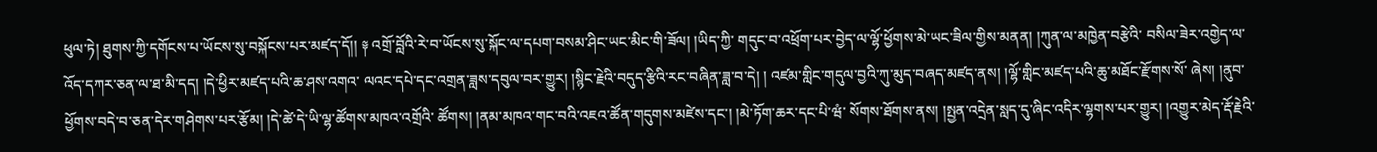ཕུལ་ཏེ། ཐུགས་ཀྱི་དགོངས་པ་ཡོངས་སུ་བསྐོངས་པར་མཛད་དོ།། ༈ འགྲོ་བློའི་རེ་བ་ཡོངས་སུ་སྐོང་ལ་དཔག་བསམ་ཤིང་ཡང་མིང་གི་ཟོལ། །ཡིད་ཀྱི་ གདུང་བ་འཕྲོག་པར་བྱེད་ལ་ལྷོ་ཕྱོགས་མེ་ཡང་ཟིལ་གྱིས་མནན། །ཀུན་ལ་མཁྱེན་བརྩེའི་ བསིལ་ཟེར་འགྱེད་ལ་འོད་དཀར་ཅན་ལ་ཐ་མི་དད། །དེ་ཕྱིར་མཛད་པའི་ཆ་ཤས་འགའ་ ལའང་དཔེ་དང་འགྲན་ཟླས་དབུལ་བར་གྱུར། །སྙིང་རྗེའི་བདུད་རྩིའི་རང་བཞིན་ཟླ་བ་དེ། ། འཛམ་གླིང་གདུལ་བྱའི་ཀུ་མུད་བཞད་མཛད་ནས། །ལྷོ་གླིང་མཛད་པའི་ཆུ་མཐོང་རྫོགས་སོ་ ཞེས། །ནུབ་ཕྱོགས་བདེ་བ་ཅན་དེར་གཤེགས་པར་རྩོམ། །དེ་ཚེ་དེ་ཡི་ལྷ་ཚོགས་མཁའ་འགྲོའི་ ཚོགས། །ནམ་མཁའ་གང་བའི་འཇའ་ཚོན་གདུགས་མཛེས་དང་། །མེ་ཏོག་ཆར་དང་པི་ཝཾ་ སོགས་ཐོགས་ནས། །སྤྱན་འདྲེན་སླད་དུ་ཞིང་འདིར་ལྷགས་པར་གྱུར། །འགྱུར་མེད་རྡོ་རྗེའི་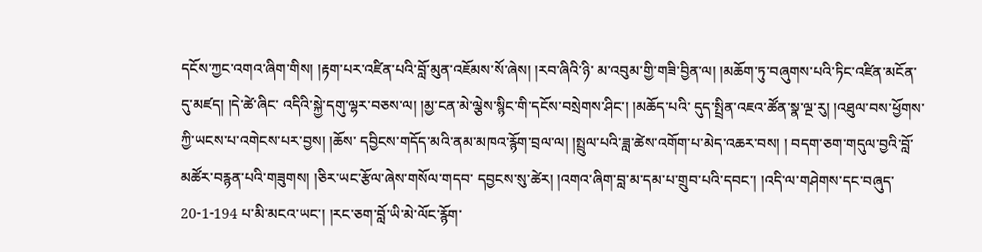དངོས་ཀྱང་འགའ་ཞིག་གིས། །རྟག་པར་འཛིན་པའི་བློ་མུན་འཇོམས་སོ་ཞེས། །རབ་ཞིའི་ཉི་ མ་འབུམ་གྱི་གཟི་བྱིན་ལ། །མཆོག་ཏུ་བཞུགས་པའི་ཏིང་འཛིན་མངོན་དུ་མཛད། །དེ་ཚེ་ཞིང་ འདིའི་སྐྱེ་དགུ་ལྷར་བཅས་ལ། །མྱ་ངན་མེ་ལྕེས་སྙིང་གི་དངོས་བསྲེགས་ཤིང་། །མཆོད་པའི་ དུད་སྤྲིན་འཇའ་ཚོན་སྣ་ལྔ་རུ། །འཐུལ་བས་ཕྱོགས་ཀྱི་ཡངས་པ་འགེངས་པར་བྱས། །ཆོས་ དབྱིངས་གདོད་མའི་ནམ་མཁའ་རྙོག་བྲལ་ལ། །སྤྲུལ་པའི་ཟླ་ཚེས་འགོག་པ་མེད་འཆར་བས། ། བདག་ཅག་གདུལ་བྱའི་བློ་མཚོར་བརྙན་པའི་གཟུགས། །ཅིར་ཡང་རྩོལ་ཞེས་གསོལ་གདབ་ དབྱངས་སུ་ཚེར། །འགའ་ཞིག་བླ་མ་དམ་པ་གྲུབ་པའི་དབང་། །འདི་ལ་གཤེགས་དང་བཞུད་ 20-1-194 པ་མི་མངའ་ཡང་། །རང་ཅག་བློ་ཡི་མེ་ལོང་རྙོག་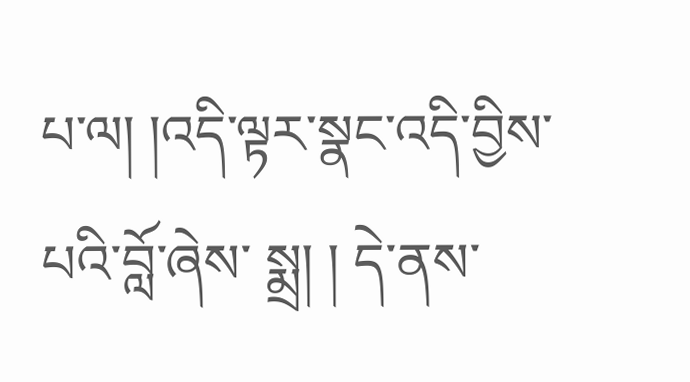པ་ལ། །འདི་ལྟར་སྣང་འདི་བྱིས་པའི་བློ་ཞེས་ སྨྲ། ། དེ་ནས་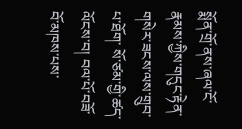སྨོན་གྲོ་ནས་ཞལ་ངོ་རྣམས་ཀྱིས་གདུང་རྟེན་གསེར་ཟངས་ལས་གྲུབ་པ་ཐོག་ སོ་ཙམ་གྱི་ཚད་ལོངས་བ། བལ་པོ་བཟོ་བོ་མཁས་པས་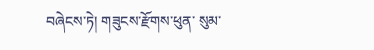བཞེངས་ཏེ། གཟུངས་རྫོགས་ཕུན་ སུམ་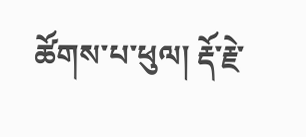ཚོགས་པ་ཕུལ། རྡོ་རྗེ་